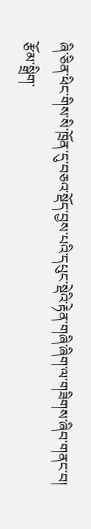ཞི་ཅིན་ཕིང་གིས་སི་ཁྲོན་དུ་བཅའ་སྡོད་བྱས་པའི་དཔུང་སྡེའི་རྟེན་གཞི་ཞིག་ལ་གཟིགས་ཞིབ་གནང་བ།
རྩོམ་སྒྲིག་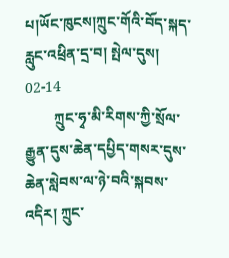པ།ཡོང་ཁུངས།ཀྲུང་གོའི་བོད་སྐད་རླུང་འཕྲིན་དྲ་བ། སྤེལ་དུས། 02-14
        ཀྲུང་ཧྭ་མི་རིགས་ཀྱི་སྲོལ་རྒྱུན་དུས་ཆེན་དཔྱིད་གསར་དུས་ཆེན་སླེབས་ལ་ཉེ་བའི་སྐབས་འདིར། ཀྲུང་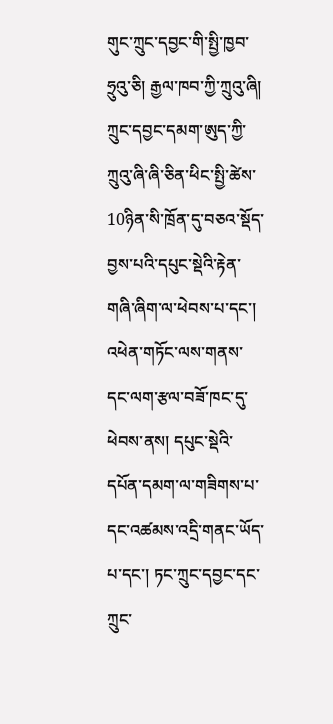གུང་ཀྲུང་དབྱང་གི་སྤྱི་ཁྱབ་ཧྲུའུ་ཅི། རྒྱལ་ཁབ་ཀྱི་ཀྲུའུ་ཞི། ཀྲུང་དབྱང་དམག་ཨུད་ཀྱི་ཀྲུའུ་ཞི་ཞི་ཅིན་ཕིང་སྤྱི་ཚེས་10ཉིན་སི་ཁྲོན་དུ་བཅའ་སྡོད་བྱས་པའི་དཔུང་སྡེའི་རྟེན་གཞི་ཞིག་ལ་ཕེབས་པ་དང་། འཕེན་གཏོང་ལས་གནས་དང་ལག་རྩལ་བཟོ་ཁང་དུ་ཕེབས་ནས། དཔུང་སྡེའི་དཔོན་དམག་ལ་གཟིགས་པ་དང་འཚམས་འདྲི་གནང་ཡོད་པ་དང་། ཏང་ཀྲུང་དབྱང་དང་ཀྲུང་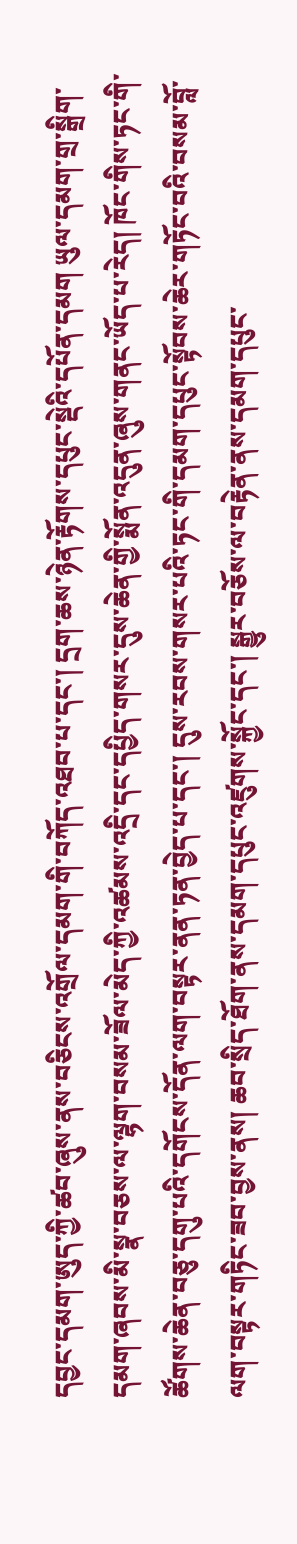དབྱང་དམག་ཨུད་ཀྱི་ཚབ་ཞུས་ནས་བཅིངས་འགྲོལ་དམག་གི་བཀོད་འཐབ་པ་དང་། དྲག་ཆས་ཉེན་རྟོགས་དཔུང་སྡེའི་དཔོན་དམག ཡུལ་དམག་གྲ་སྒྲིག་དམག་ཞབས་མི་སྣ་བཅས་ལ་ལྷག་བསམ་ཟོལ་མེད་ཀྱི་འཚམས་འདྲི་དང་དཔྱིད་གསར་དུས་ཆེན་གྱི་སྨོན་འདུན་ཞུས་གནང་ཡོད་པ་རེད། ཁོང་གིས་ཏང་གི་ཚོགས་ཆེན་བཅུ་དགུ་པའི་དགོངས་དོན་ལག་བསྟར་ནན་ཏན་བྱེད་པ་དང་། དུས་རབས་གསར་པའི་ཏང་གི་དམག་དཔུང་སྟོབས་ཆེར་གཏོང་བའི་བསམ་བློ་ལག་བསྟར་གཏིང་ཟབ་བྱས་ནས། ཆབ་སྲིད་ཐོག་ནས་དམག་དཔུང་འཛུགས་སྐྱོང་དང་། སྒྱུར་བཅོས་ལ་བརྟེན་ནས་དམག་དཔུང་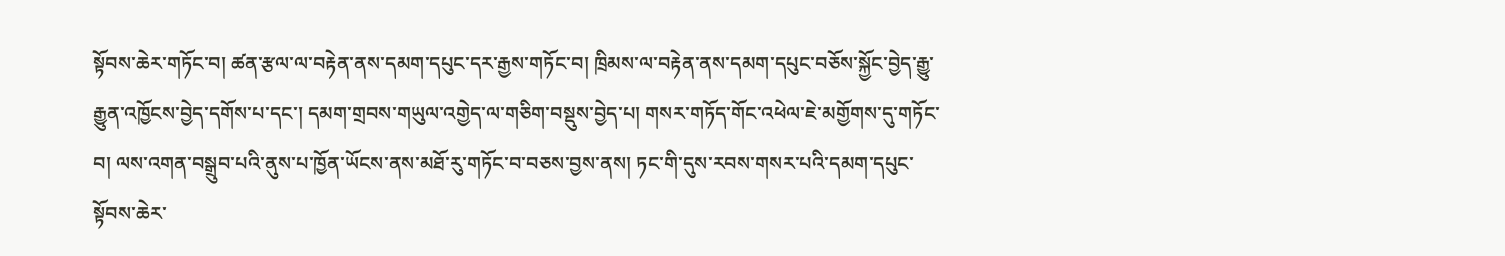སྟོབས་ཆེར་གཏོང་བ། ཚན་རྩལ་ལ་བརྟེན་ནས་དམག་དཔུང་དར་རྒྱས་གཏོང་བ། ཁྲིམས་ལ་བརྟེན་ནས་དམག་དཔུང་བཅོས་སྐྱོང་བྱེད་རྒྱུ་རྒྱུན་འཁྱོངས་བྱེད་དགོས་པ་དང་། དམག་གྲབས་གཡུལ་འགྱེད་ལ་གཅིག་བསྡུས་བྱེད་པ། གསར་གཏོད་གོང་འཕེལ་ཇེ་མགྱོགས་དུ་གཏོང་བ། ལས་འགན་བསྒྲུབ་པའི་ནུས་པ་ཁྱོན་ཡོངས་ནས་མཐོ་རུ་གཏོང་བ་བཅས་བྱས་ནས། ཏང་གི་དུས་རབས་གསར་པའི་དམག་དཔུང་སྟོབས་ཆེར་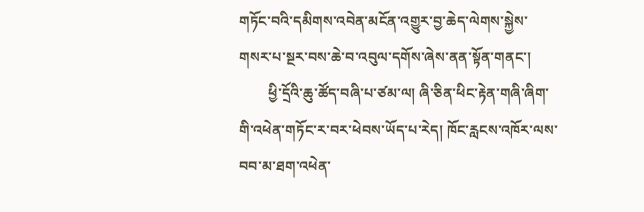གཏོང་བའི་དམིགས་འབེན་མངོན་འགྱུར་བྱ་ཆེད་ལེགས་སྐྱེས་གསར་པ་སྔར་བས་ཆེ་བ་འབུལ་དགོས་ཞེས་ནན་སྟོན་གནང་།
        ཕྱི་དྲོའི་ཆུ་ཚོད་བཞི་པ་ཙམ་ལ། ཞི་ཅིན་ཕིང་རྟེན་གཞི་ཞིག་གི་འཕེན་གཏོང་ར་བར་ཕེབས་ཡོད་པ་རེད། ཁོང་རླངས་འཁོར་ལས་བབ་མ་ཐག་འཕེན་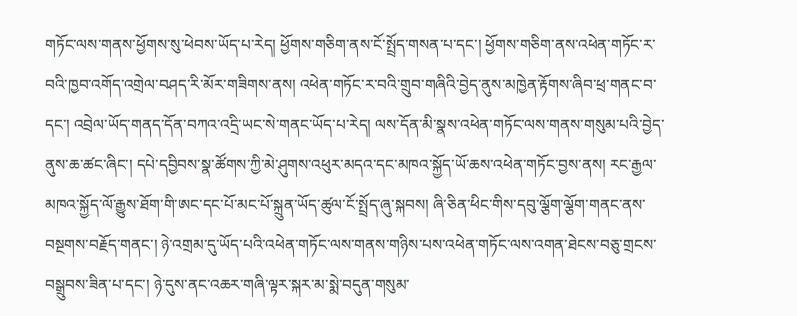གཏོང་ལས་གནས་ཕྱོགས་སུ་ཕེབས་ཡོད་པ་རེད། ཕྱོགས་གཅིག་ནས་ངོ་སྤྲོད་གསན་པ་དང་། ཕྱོགས་གཅིག་ནས་འཕེན་གཏོང་ར་བའི་ཁྱབ་འགོད་འགྲེལ་བཤད་རི་མོར་གཟིགས་ནས། འཕེན་གཏོང་ར་བའི་གྲུབ་གཞིའི་བྱེད་ནུས་མཁྱེན་རྟོགས་ཞིབ་ཕྲ་གནང་བ་དང་། འབྲེལ་ཡོད་གནད་དོན་བཀའ་འདྲི་ཡང་སེ་གནང་ཡོད་པ་རེད། ལས་དོན་མི་སྣས་འཕེན་གཏོང་ལས་གནས་གསུམ་པའི་བྱེད་ནུས་ཆ་ཚང་ཞིང་། དཔེ་དབྱིབས་སྣ་ཚོགས་ཀྱི་མེ་ཤུགས་འཕུར་མདའ་དང་མཁའ་སྐྱོད་ཡོ་ཆས་འཕེན་གཏོང་བྱས་ནས། རང་རྒྱལ་མཁའ་སྐྱོད་ལོ་རྒྱུས་ཐོག་གི་ཨང་དང་པོ་མང་པོ་སྐྲུན་ཡོད་ཚུལ་ངོ་སྤྲོད་ཞུ་སྐབས། ཞི་ཅིན་ཕིང་གིས་དབུ་ལྕོག་ལྕོག་གནང་ནས་བསྔགས་བརྗོད་གནང་། ཉེ་འགྲམ་དུ་ཡོད་པའི་འཕེན་གཏོང་ལས་གནས་གཉིས་པས་འཕེན་གཏོང་ལས་འགན་ཐེངས་བཅུ་གྲངས་བསྒྲུབས་ཟིན་པ་དང་། ཉེ་དུས་ནང་འཆར་གཞི་ལྟར་སྐར་མ་སྨེ་བདུན་གསུམ་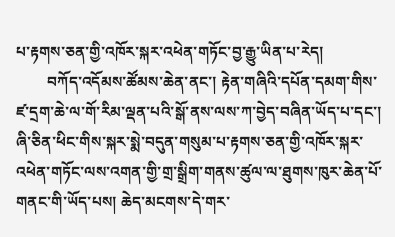པ་རྟགས་ཅན་གྱི་འཁོར་སྐར་འཕེན་གཏོང་བྱ་རྒྱུ་ཡིན་པ་རེད།
        བཀོད་འདོམས་ཚོམས་ཆེན་ནང་། རྟེན་གཞིའི་དཔོན་དམག་གིས་ཛ་དྲག་ཆེ་ལ་གོ་རིམ་ལྡན་པའི་སྒོ་ནས་ལས་ཀ་བྱེད་བཞིན་ཡོད་པ་དང་། ཞི་ཅིན་ཕིང་གིས་སྐར་སྨེ་བདུན་གསུམ་པ་རྟགས་ཅན་གྱི་འཁོར་སྐར་འཕེན་གཏོང་ལས་འགན་གྱི་གྲ་སྒྲིག་གནས་ཚུལ་ལ་ཐུགས་ཁུར་ཆེན་པོ་གནང་གི་ཡོད་པས། ཆེད་མངགས་དེ་གར་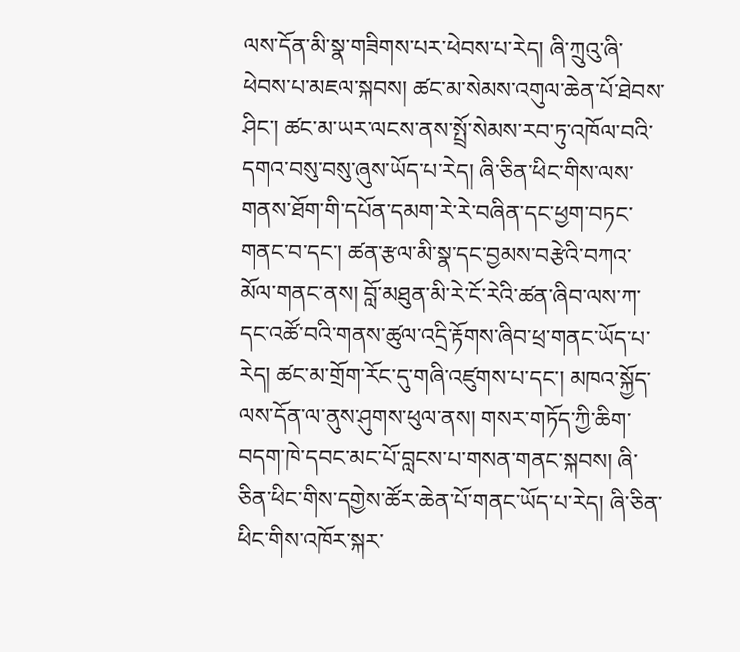ལས་དོན་མི་སྣ་གཟིགས་པར་ཕེབས་པ་རེད། ཞི་ཀྲུའུ་ཞི་ཕེབས་པ་མཇལ་སྐབས། ཚང་མ་སེམས་འགུལ་ཆེན་པོ་ཐེབས་ཤིང་། ཚང་མ་ཡར་ལངས་ནས་སྤྲོ་སེམས་རབ་ཏུ་འཁོལ་བའི་དགའ་བསུ་བསུ་ཞུས་ཡོད་པ་རེད། ཞི་ཅིན་ཕིང་གིས་ལས་གནས་ཐོག་གི་དཔོན་དམག་རེ་རེ་བཞིན་དང་ཕྱག་བཏང་གནང་བ་དང་། ཚན་རྩལ་མི་སྣ་དང་བྱམས་བརྩེའི་བཀའ་མོལ་གནང་ནས། བློ་མཐུན་མི་རེ་ངོ་རེའི་ཚན་ཞིབ་ལས་ཀ་དང་འཚོ་བའི་གནས་ཚུལ་འདྲི་རྟོགས་ཞིབ་ཕྲ་གནང་ཡོད་པ་རེད། ཚང་མ་གྲོག་རོང་དུ་གཞི་འཛུགས་པ་དང་། མཁའ་སྐྱོད་ལས་དོན་ལ་ནུས་ཤུགས་ཕུལ་ནས། གསར་གཏོད་ཀྱི་ཆིག་བདག་ཁེ་དབང་མང་པོ་བླངས་པ་གསན་གནང་སྐབས། ཞི་ཅིན་ཕིང་གིས་དགྱེས་ཚོར་ཆེན་པོ་གནང་ཡོད་པ་རེད། ཞི་ཅིན་ཕིང་གིས་འཁོར་སྐར་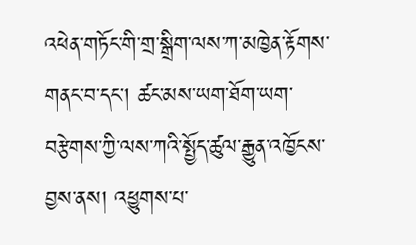འཕེན་གཏོང་གི་གྲ་སྒྲིག་ལས་ཀ་མཁྱེན་རྟོགས་གནང་བ་དང་། ཚང་མས་ཡག་ཐོག་ཡག་བརྩེགས་ཀྱི་ལས་ཀའི་སྤྱོད་ཚུལ་རྒྱུན་འཁྱོངས་བྱས་ནས། འཕྱུགས་པ་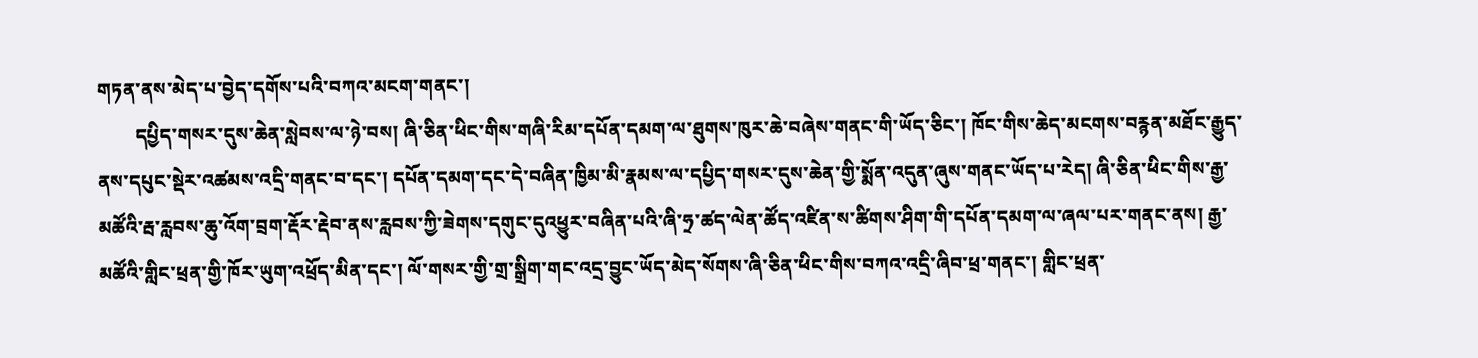གཏན་ནས་མེད་པ་བྱེད་དགོས་པའི་བཀའ་མངག་གནང་།
        དཔྱིད་གསར་དུས་ཆེན་སླེབས་ལ་ཉེ་བས། ཞི་ཅིན་ཕིང་གིས་གཞི་རིམ་དཔོན་དམག་ལ་ཐུགས་ཁུར་ཆེ་བཞེས་གནང་གི་ཡོད་ཅིང་། ཁོང་གིས་ཆེད་མངགས་བརྙན་མཐོང་རྒྱུད་ནས་དཔུང་སྡེར་འཚམས་འདྲི་གནང་བ་དང་། དཔོན་དམག་དང་དེ་བཞིན་ཁྱིམ་མི་རྣམས་ལ་དཔྱིད་གསར་དུས་ཆེན་གྱི་སྨོན་འདུན་ཞུས་གནང་ཡོད་པ་རེད། ཞི་ཅིན་ཕིང་གིས་རྒྱ་མཚོའི་རྦ་རླབས་ཆུ་འོག་བྲག་རྡོར་རྡེབ་ནས་རླབས་ཀྱི་ཟེགས་དགུང་དུའཕྱུར་བཞིན་པའི་ཞི་ཧྲ་ཚད་ལེན་ཚོད་འཛིན་ས་ཚིགས་ཤིག་གི་དཔོན་དམག་ལ་ཞལ་པར་གནང་ནས། རྒྱ་མཚོའི་གླིང་ཕྲན་གྱི་ཁོར་ཡུག་འཕྲོད་མིན་དང་། ལོ་གསར་གྱི་གྲ་སྒྲིག་གང་འདྲ་བྱུང་ཡོད་མེད་སོགས་ཞི་ཅིན་ཕིང་གིས་བཀའ་འདྲི་ཞིབ་ཕྲ་གནང་། གླིང་ཕྲན་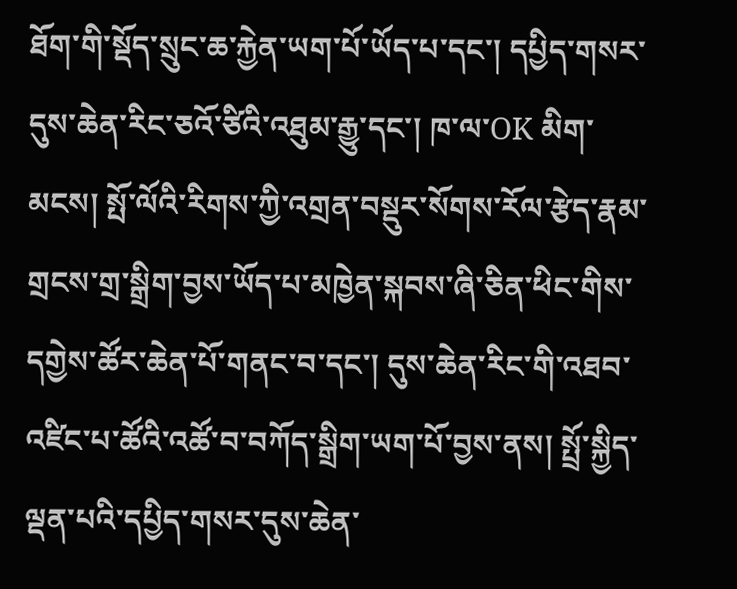ཐོག་གི་སྡོད་སྲུང་ཆ་རྐྱེན་ཡག་པོ་ཡོད་པ་དང་། དཔྱིད་གསར་དུས་ཆེན་རིང་ཅའོ་ཙིའི་འཐུམ་རྒྱུ་དང་། ཁ་ལ་OK མིག་མངས། སྤོ་ལོའི་རིགས་ཀྱི་འགྲན་བསྡུར་སོགས་རོལ་རྩེད་རྣམ་གྲངས་གྲ་སྒྲིག་བྱས་ཡོད་པ་མཁྱེན་སྐབས་ཞི་ཅིན་ཕིང་གིས་དགྱེས་ཚོར་ཆེན་པོ་གནང་བ་དང་། དུས་ཆེན་རིང་གི་འཐབ་འཛིང་པ་ཚོའི་འཚོ་བ་བཀོད་སྒྲིག་ཡག་པོ་བྱས་ནས། སྤྲོ་སྐྱིད་ལྡན་པའི་དཔྱིད་གསར་དུས་ཆེན་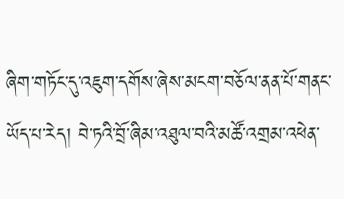ཞིག་གཏོང་དུ་འཇུག་དགོས་ཞེས་མངག་བཅོལ་ནན་པོ་གནང་ཡོད་པ་རེད། བེ་ཏའི་བྲོ་ཞིམ་འཐུལ་བའི་མཚོ་འགྲམ་འཕེན་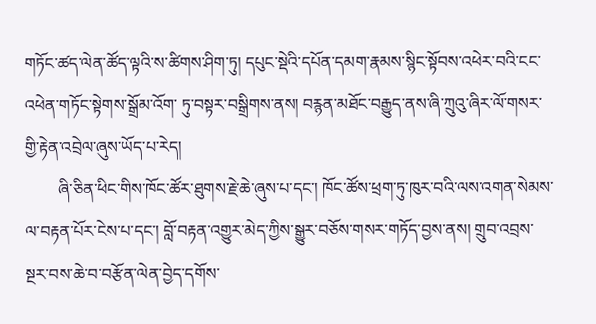གཏོང་ཚད་ལེན་ཚོད་ལྟའི་ས་ཚིགས་ཤིག་ཏུ། དཔུང་སྡེའི་དཔོན་དམག་རྣམས་སྙིང་སྟོབས་འཕེར་བའི་ངང་འཕེན་གཏོང་སྟེགས་སྒྲོམ་འོག་ ཏུ་བསྟར་བསྒྲིགས་ནས། བརྙན་མཐོང་བརྒྱུད་ནས་ཞི་ཀྲུའུ་ཞིར་ལོ་གསར་གྱི་རྟེན་འབྲེལ་ཞུས་ཡོད་པ་རེད།
        ཞི་ཅིན་ཕིང་གིས་ཁོང་ཚོར་ཐུགས་རྗེ་ཆེ་ཞུས་པ་དང་། ཁོང་ཚོས་ཕྲག་ཏུ་ཁུར་བའི་ལས་འགན་སེམས་ལ་བརྟན་པོར་ངེས་པ་དང་། བློ་བརྟན་འགྱུར་མེད་ཀྱིས་སྒྱུར་བཅོས་གསར་གཏོད་བྱས་ནས། གྲུབ་འབྲས་སྔར་བས་ཆེ་བ་བརྩོན་ལེན་བྱེད་དགོས་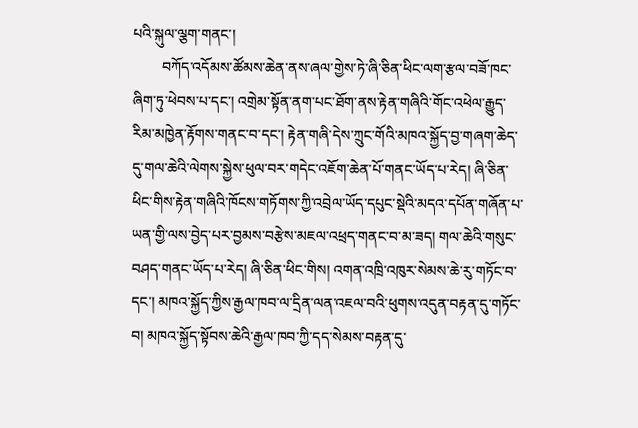པའི་སྐུལ་ལྕག་གནང་།
        བཀོད་འདོམས་ཚོམས་ཆེན་ནས་ཞལ་གྱེས་ཏེ་ཞི་ཅིན་ཕིང་ལག་རྩལ་བཟོ་ཁང་ཞིག་ཏུ་ཕེབས་པ་དང་། འགྲེམ་སྟོན་ནག་པང་ཐོག་ནས་རྟེན་གཞིའི་གོང་འཕེལ་རྒྱུད་རིམ་མཁྱེན་རྟོགས་གནང་བ་དང་། རྟེན་གཞི་དེས་ཀྲུང་གོའི་མཁའ་སྐྱོད་བྱ་གཞག་ཆེད་དུ་གལ་ཆེའི་ལེགས་སྐྱེས་ཕུལ་བར་གདེང་འཇོག་ཆེན་པོ་གནང་ཡོད་པ་རེད། ཞི་ཅིན་ཕིང་གིས་རྟེན་གཞིའི་ཁོངས་གཏོགས་ཀྱི་འབྲེལ་ཡོད་དཔུང་སྡེའི་མདའ་དཔོན་གཞོན་པ་ཡན་གྱི་ལས་བྱེད་པར་བྱམས་བརྩེས་མཇལ་འཕྲད་གནང་བ་མ་ཟད། གལ་ཆེའི་གསུང་བཤད་གནང་ཡོད་པ་རེད། ཞི་ཅིན་ཕིང་གིས། འགན་འཁྲི་འཁུར་སེམས་ཆེ་རུ་གཏོང་བ་དང་། མཁའ་སྐྱོད་ཀྱིས་རྒྱལ་ཁབ་ལ་དྲིན་ལན་འཇལ་བའི་ཕུགས་འདུན་བརྟན་དུ་གཏོང་བ། མཁའ་སྐྱོད་སྟོབས་ཆེའི་རྒྱལ་ཁབ་ཀྱི་དད་སེམས་བརྟན་དུ་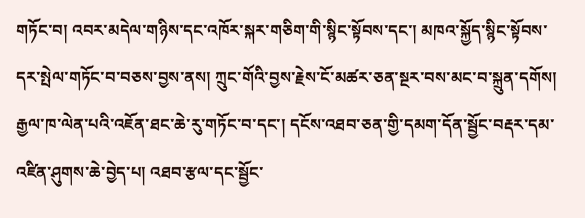གཏོང་བ། འབར་མདེལ་གཉིས་དང་འཁོར་སྐར་གཅིག་གི་སྙིང་སྟོབས་དང་། མཁའ་སྐྱོད་སྙིང་སྟོབས་དར་སྤེལ་གཏོང་བ་བཅས་བྱས་ནས། ཀྲུང་གོའི་བྱས་རྗེས་ངོ་མཚར་ཅན་སྔར་བས་མང་བ་སྐྲུན་དགོས། རྒྱལ་ཁ་ལེན་པའི་འཇོན་ཐང་ཆེ་རུ་གཏོང་བ་དང་། དངོས་འཐབ་ཅན་གྱི་དམག་དོན་སྦྱོང་བརྡར་དམ་འཛིན་ཤུགས་ཆེ་བྱེད་པ། འཐབ་རྩལ་དང་སྦྱོང་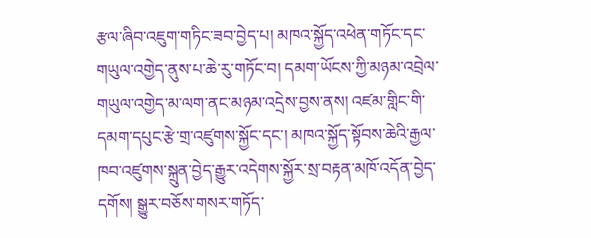རྩལ་ཞིབ་འཇུག་གཏིང་ཟབ་བྱེད་པ། མཁའ་སྐྱོད་འཕེན་གཏོང་དང་གཡུལ་འགྱེད་ནུས་པ་ཆེ་རུ་གཏོང་བ། དམག་ཡོངས་ཀྱི་མཉམ་འབྲེལ་གཡུལ་འགྱེད་མ་ལག་ནང་མཉམ་འདྲེས་བྱས་ནས། འཛམ་གླིང་གི་དམག་དཔུང་རྩེ་གྲ་འཛུགས་སྐྱོང་དང་། མཁའ་སྐྱོད་སྟོབས་ཆེའི་རྒྱལ་ཁབ་འཛུགས་སྐྲུན་བྱེད་རྒྱུར་འདེགས་སྐྱོར་སྲ་བརྟན་མཁོ་འདོན་བྱེད་དགོས། སྒྱུར་བཅོས་གསར་གཏོད་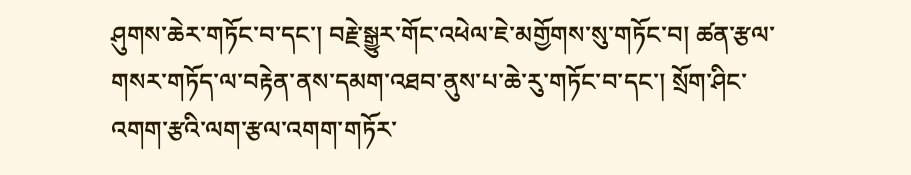ཤུགས་ཆེར་གཏོང་བ་དང་། བརྗེ་སྒྱུར་གོང་འཕེལ་ཇེ་མགྱོགས་སུ་གཏོང་བ། ཚན་རྩལ་གསར་གཏོད་ལ་བརྟེན་ནས་དམག་འཐབ་ནུས་པ་ཆེ་རུ་གཏོང་བ་དང་། སྲོག་ཤིང་འགག་རྩའི་ལག་རྩལ་འགག་གཏོར་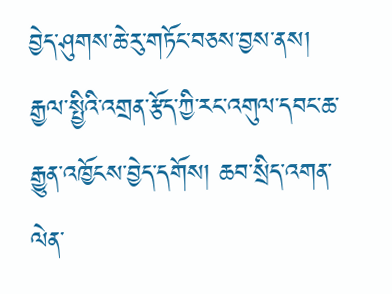བྱེད་ཤུགས་ཆེ་རུ་གཏོང་བཅས་བྱས་ནས། རྒྱལ་སྤྱིའི་འགྲན་རྩོད་ཀྱི་རང་འགུལ་དབང་ཆ་རྒྱུན་འཁྱོངས་བྱེད་དགོས། ཆབ་སྲིད་འགན་ལེན་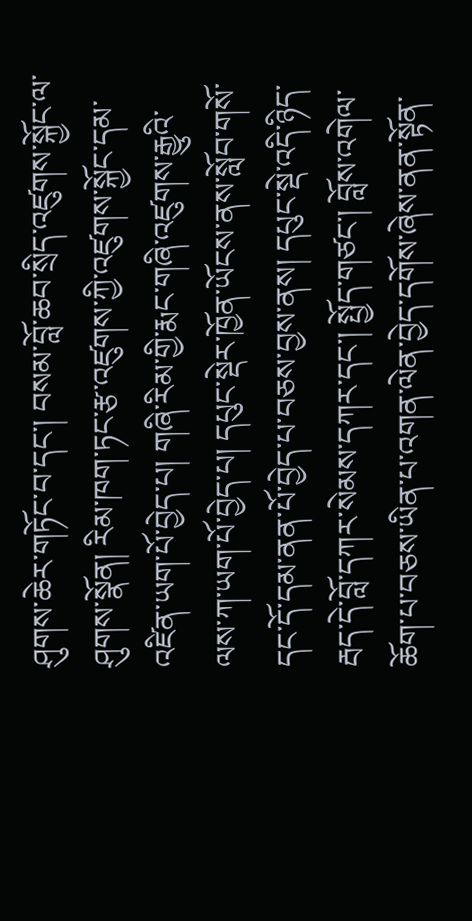ཤུགས་ཆེར་གཏོང་བ་དང་། བསམ་བློ་ཆབ་སྲིད་འཛུགས་སྐྱོང་ལ་ཤུགས་སྣོན། རིམ་ཁག་ཏང་རྩ་འཛུགས་ཀྱི་འཛུགས་སྐྱོང་དམ་འཛིན་ཡག་པོ་བྱེད་པ། གཞི་རིམ་གྱི་རྨང་གཞི་འཛུགས་རྒྱུའི་ལས་ཀ་ཡག་པོ་བྱེད་པ། དཔུང་སྡེར་ཁྱོན་ཡོངས་ནས་སློབ་གསོ་དང་དོ་དམ་ནན་པོ་བྱེད་པ་བཅས་བྱས་ནས། དཔུང་སྡེ་འདི་ཉིད་རྦད་དེ་བློ་དཀར་སེམས་དཀར་དང་། སྤྱོད་གཙང་། བློས་འགེལ་ཆོག་པ་བཅས་ཡིན་པ་འགན་ལེན་བྱེད་དགོས་ཞེས་ནན་སྟོན་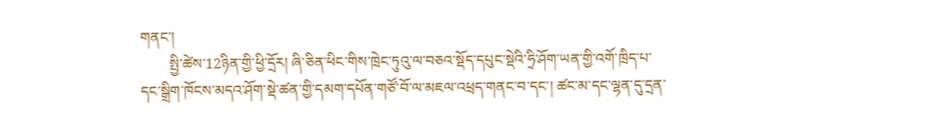གནང་།
        སྤྱི་ཚེས་12ཉིན་གྱི་ཕྱི་དྲོར། ཞི་ཅིན་ཕིང་གིས་ཁྲེང་ཏུའུ་ལ་བཅའ་སྡོད་དཔུང་སྡེའི་ཧྲི་ཤོག་ཡན་གྱི་འགོ་ཁྲིད་པ་དང་སྒྲིག་ཁོངས་མདའ་ཤོག་སྡེ་ཚན་གྱི་དམག་དཔོན་གཙོ་བོ་ལ་མཇལ་འཕྲད་གནང་བ་དང་། ཚང་མ་དང་ལྷན་དུ་དྲན་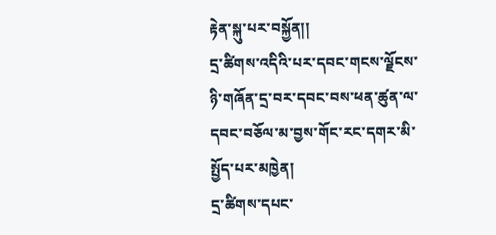རྟེན་སྐུ་པར་བསྐྱོན།།
དྲ་ཚིགས་འདིའི་པར་དབང་གངས་ལྗོངས་ཉི་གཞོན་དྲ་བར་དབང་བས་ཕན་ཚུན་ལ་དབང་བཅོལ་མ་བྱས་གོང་རང་དགར་མི་སྤྱོད་པར་མཁྱེན།
དྲ་ཚིགས་དཔང་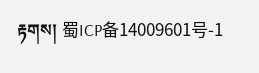རྟགས། 蜀ICP备14009601号-1